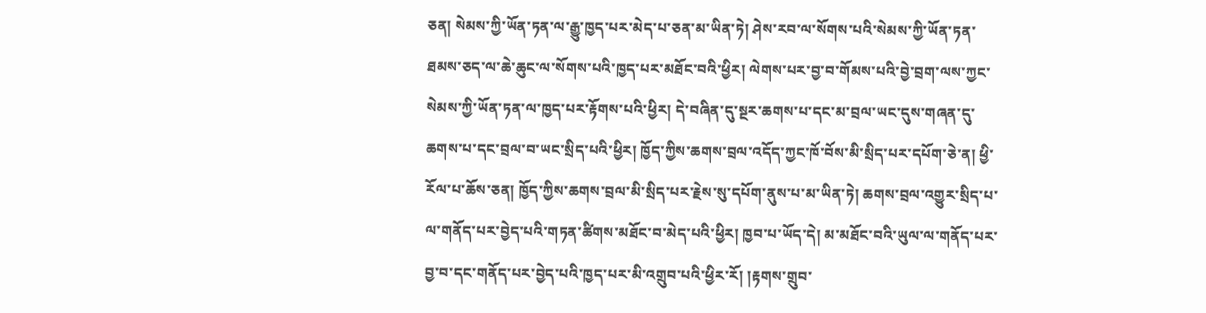ཅན། སེམས་ཀྱི་ཡོན་ཏན་ལ་རྒྱུ་ཁྱད་པར་མེད་པ་ཅན་མ་ཡིན་ཏེ། ཤེས་རབ་ལ་སོགས་པའི་སེམས་ཀྱི་ཡོན་ཏན་ཐམས་ཅད་ལ་ཆེ་ཆུང་ལ་སོགས་པའི་ཁྱད་པར་མཐོང་བའི་ཕྱིར། ལེགས་པར་བྱ་བ་གོམས་པའི་བྱེ་བྲག་ལས་ཀྱང་སེམས་ཀྱི་ཡོན་ཏན་ལ་ཁྱད་པར་རྟོགས་པའི་ཕྱིར། དེ་བཞིན་དུ་སྔར་ཆགས་པ་དང་མ་བྲལ་ཡང་དུས་གཞན་དུ་ཆགས་པ་དང་བྲལ་བ་ཡང་སྲིད་པའི་ཕྱིར། ཁྱོད་ཀྱིས་ཆགས་བྲལ་འདོད་ཀྱང་ཁོ་བོས་མི་སྲིད་པར་དཔོག་ཅེ་ན། ཕྱི་རོལ་པ་ཆོས་ཅན། ཁྱོད་ཀྱིས་ཆགས་བྲལ་མི་སྲིད་པར་རྗེས་སུ་དཔོག་ནུས་པ་མ་ཡིན་ཏེ། ཆགས་བྲལ་འགྱུར་སྲིད་པ་ལ་གནོད་པར་བྱེད་པའི་གཏན་ཚིགས་མཐོང་བ་མེད་པའི་ཕྱིར། ཁྱབ་པ་ཡོད་དེ། མ་མཐོང་བའི་ཡུལ་ལ་གནོད་པར་བྱ་བ་དང་གནོད་པར་བྱེད་པའི་ཁྱད་པར་མི་འགྲུབ་པའི་ཕྱིར་རོ། །རྟགས་གྲུབ་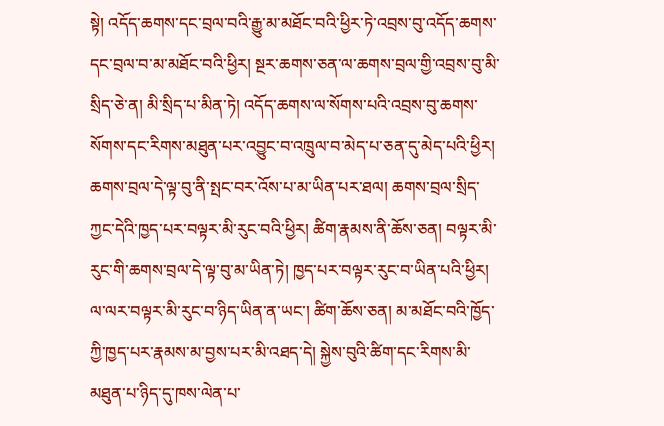སྟེ། འདོད་ཆགས་དང་བྲལ་བའི་རྒྱུ་མ་མཐོང་བའི་ཕྱིར་ཏེ་འབྲས་བུ་འདོད་ཆགས་དང་བྲལ་བ་མ་མཐོང་བའི་ཕྱིར། སྔར་ཆགས་ཅན་ལ་ཆགས་བྲལ་གྱི་འབྲས་བུ་མི་སྲིད་ཅེ་ན། མི་སྲིད་པ་མིན་ཏེ། འདོད་ཆགས་ལ་སོགས་པའི་འབྲས་བུ་ཆགས་སོགས་དང་རིགས་མཐུན་པར་འབྱུང་བ་འཁྲུལ་བ་མེད་པ་ཅན་དུ་མེད་པའི་ཕྱིར། ཆགས་བྲལ་དེ་ལྟ་བུ་ནི་སྤང་བར་འོས་པ་མ་ཡིན་པར་ཐལ། ཆགས་བྲལ་སྲིད་ཀྱང་དེའི་ཁྱད་པར་བལྟར་མི་རུང་བའི་ཕྱིར། ཚིག་རྣམས་ནི་ཆོས་ཅན། བལྟར་མི་རུང་གི་ཆགས་བྲལ་དེ་ལྟ་བུ་མ་ཡིན་ཏེ། ཁྱད་པར་བལྟར་རུང་བ་ཡིན་པའི་ཕྱིར། ལ་ལར་བལྟར་མི་རུང་བ་ཉིད་ཡིན་ན་ཡང་། ཚིག་ཆོས་ཅན། མ་མཐོང་བའི་ཁྱོད་ཀྱི་ཁྱད་པར་རྣམས་མ་བྱས་པར་མི་འཐད་དེ། སྐྱེས་བུའི་ཚིག་དང་རིགས་མི་མཐུན་པ་ཉིད་དུ་ཁས་ལེན་པ་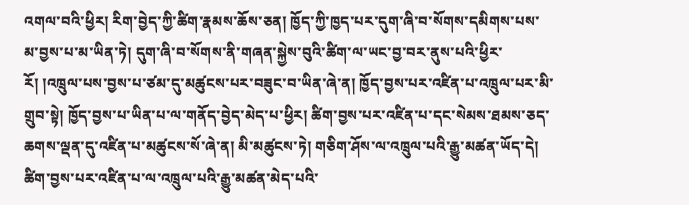འགལ་བའི་ཕྱིར། རིག་བྱེད་ཀྱི་ཚིག་རྣམས་ཆོས་ཅན། ཁྱོད་ཀྱི་ཁྱད་པར་དུག་ཞི་བ་སོགས་དམིགས་པས་མ་བྱས་པ་མ་ཡིན་ཏེ། དུག་ཞི་བ་སོགས་ནི་གཞན་སྐྱེས་བུའི་ཚིག་ལ་ཡང་བྱ་བར་ནུས་པའི་ཕྱིར་རོ། །འཁྲུལ་པས་བྱས་པ་ཙམ་དུ་མཚུངས་པར་བཟུང་བ་ཡིན་ཞེ་ན། ཁྱོད་བྱས་པར་འཛིན་པ་འཁྲུལ་པར་མི་གྲུབ་སྟེ། ཁྱོད་བྱས་པ་ཡིན་པ་ལ་གནོད་བྱེད་མེད་པ་ཕྱིར། ཚིག་བྱས་པར་འཛིན་པ་དང་སེམས་ཐམས་ཅད་ཆགས་ལྡན་དུ་འཛིན་པ་མཚུངས་སོ་ཞེ་ན། མི་མཚུངས་ཏེ། གཅིག་ཤོས་ལ་འཁྲུལ་པའི་རྒྱུ་མཚན་ཡོད་དེ། ཚིག་བྱས་པར་འཛིན་པ་ལ་འཁྲུལ་པའི་རྒྱུ་མཚན་མེད་པའི་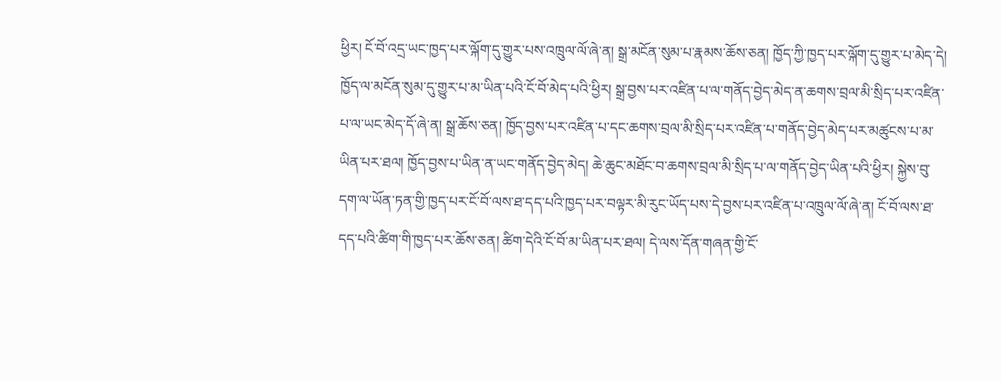ཕྱིར། ངོ་བོ་འདྲ་ཡང་ཁྱད་པར་ལྐོག་དུ་གྱུར་པས་འཁྲུལ་ལོ་ཞེ་ན། སྒྲ་མངོན་སུམ་པ་རྣམས་ཆོས་ཅན། ཁྱོད་ཀྱི་ཁྱད་པར་ལྐོག་དུ་གྱུར་པ་མེད་དེ། ཁྱོད་ལ་མངོན་སུམ་དུ་གྱུར་པ་མ་ཡིན་པའི་ངོ་བོ་མེད་པའི་ཕྱིར། སྒྲ་བྱས་པར་འཛིན་པ་ལ་གནོད་བྱེད་མེད་ན་ཆགས་བྲལ་མི་སྲིད་པར་འཛིན་པ་ལ་ཡང་མེད་དོ་ཞེ་ན། སྒྲ་ཆོས་ཅན། ཁྱོད་བྱས་པར་འཛིན་པ་དང་ཆགས་བྲལ་མི་སྲིད་པར་འཛིན་པ་གནོད་བྱེད་མེད་པར་མཚུངས་པ་མ་ཡིན་པར་ཐལ། ཁྱོད་བྱས་པ་ཡིན་ན་ཡང་གནོད་བྱེད་མེད། ཆེ་ཆུང་མཐོང་བ་ཆགས་བྲལ་མི་སྲིད་པ་ལ་གནོད་བྱེད་ཡིན་པའི་ཕྱིར། སྐྱེས་བུ་དག་ལ་ཡོན་ཏན་གྱི་ཁྱད་པར་ངོ་བོ་ལས་ཐ་དད་པའི་ཁྱད་པར་བལྟར་མི་རུང་ཡོད་པས་དེ་བྱས་པར་འཛིན་པ་འཁྲུལ་ལོ་ཞེ་ན། ངོ་བོ་ལས་ཐ་དད་པའི་ཚིག་གི་ཁྱད་པར་ཆོས་ཅན། ཚིག་དེའི་ངོ་བོ་མ་ཡིན་པར་ཐལ། དེ་ལས་དོན་གཞན་གྱི་ངོ་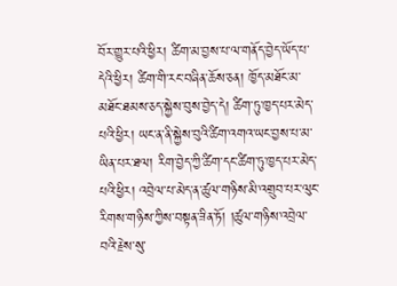བོར་གྱུར་པའི་ཕྱིར། ཚིག་མ་བྱས་པ་ལ་གནོད་བྱེད་ཡོད་པ་དེའི་ཕྱིར། ཚིག་གི་རང་བཞིན་ཆོས་ཅན། ཁྱོད་མཐོང་མ་མཐོང་ཐམས་ཅད་སྐྱེས་བུས་བྱེད་དེ། ཚིག་ཏུ་ཁྱད་པར་མེད་པའི་ཕྱིར། ཡང་ན་ནི་སྐྱེས་བུའི་ཚིག་འགའ་ཡང་བྱས་པ་མ་ཡིན་པར་ཐལ། རིག་བྱེད་ཀྱི་ཚིག་དང་ཚིག་ཏུ་ཁྱད་པར་མེད་པའི་ཕྱིར། འབྲེལ་པ་མེད་ན་ཚུལ་གཉིས་མི་འགྲུབ་པར་ལུང་རིགས་གཉིས་ཀྱིས་བསྟན་ཟིན་ཏོ། །ཚུལ་གཉིས་འབྲེལ་བའི་རྗེས་སུ་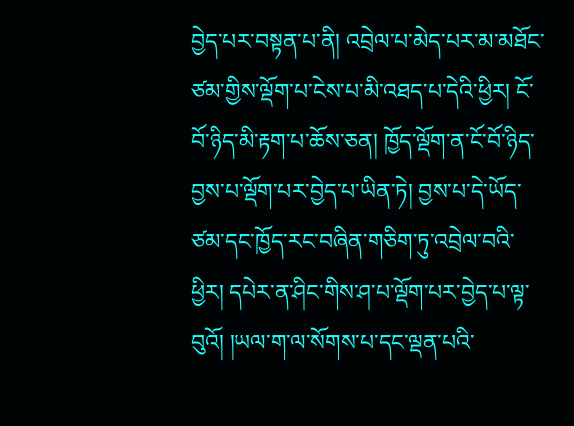བྱེད་པར་བསྟན་པ་ནི། འབྲེལ་པ་མེད་པར་མ་མཐོང་ཙམ་གྱིས་ལྡོག་པ་ངེས་པ་མི་འཐད་པ་དེའི་ཕྱིར། ངོ་བོ་ཉིད་མི་རྟག་པ་ཆོས་ཅན། ཁྱོད་ལྡོག་ན་ངོ་བོ་ཉིད་བྱས་པ་ལྡོག་པར་བྱེད་པ་ཡིན་ཏེ། བྱས་པ་དེ་ཡོད་ཙམ་དང་ཁྱོད་རང་བཞིན་གཅིག་ཏུ་འབྲེལ་བའི་ཕྱིར། དཔེར་ན་ཤིང་གིས་ཤ་པ་ལྡོག་པར་བྱེད་པ་ལྟ་བུའོ། །ཡལ་ག་ལ་སོགས་པ་དང་ལྡན་པའི་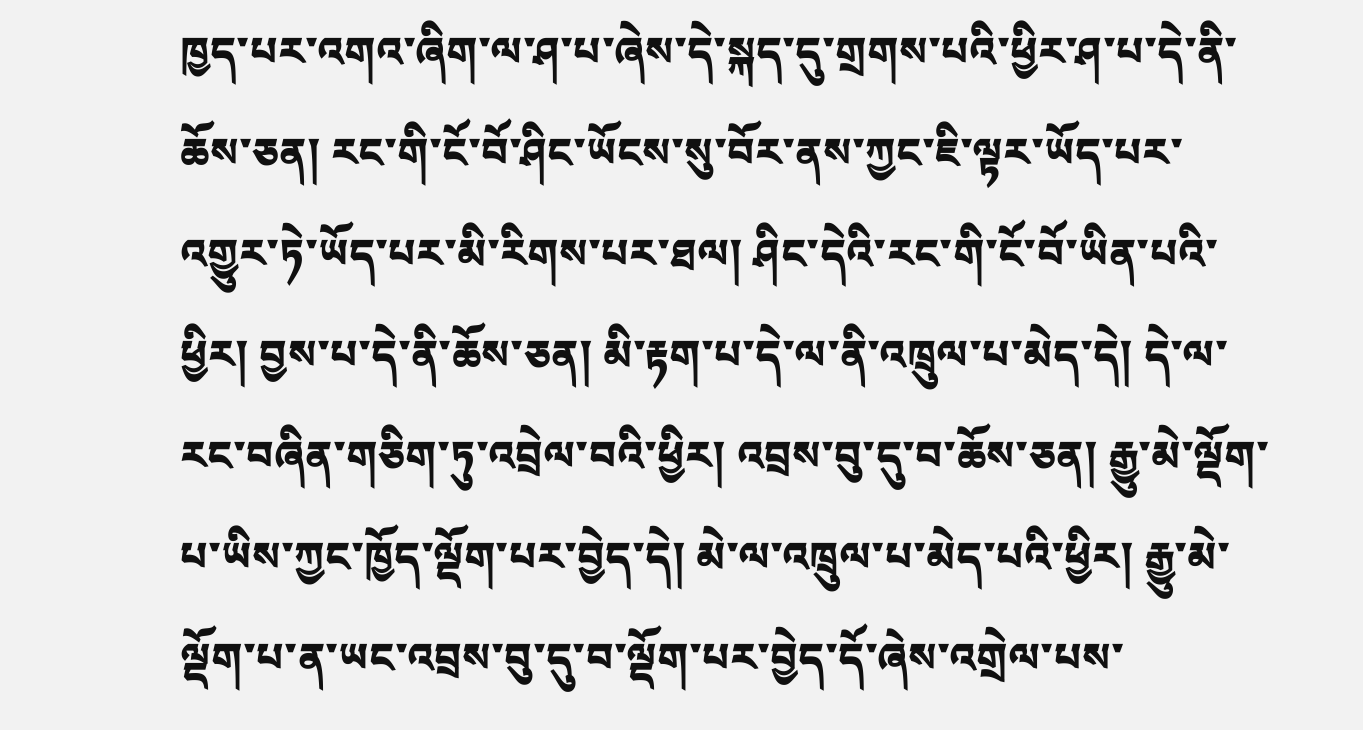ཁྱད་པར་འགའ་ཞིག་ལ་ཤ་པ་ཞེས་དེ་སྐད་དུ་གྲགས་པའི་ཕྱིར་ཤ་པ་དེ་ནི་ཆོས་ཅན། རང་གི་ངོ་བོ་ཤིང་ཡོངས་སུ་བོར་ནས་ཀྱང་ཇི་ལྟར་ཡོད་པར་འགྱུར་ཏེ་ཡོད་པར་མི་རིགས་པར་ཐལ། ཤིང་དེའི་རང་གི་ངོ་བོ་ཡིན་པའི་ཕྱིར། བྱས་པ་དེ་ནི་ཆོས་ཅན། མི་རྟག་པ་དེ་ལ་ནི་འཁྲུལ་པ་མེད་དེ། དེ་ལ་རང་བཞིན་གཅིག་ཏུ་འབྲེལ་བའི་ཕྱིར། འབྲས་བུ་དུ་བ་ཆོས་ཅན། རྒྱུ་མེ་ལྡོག་པ་ཡིས་ཀྱང་ཁྱོད་ལྡོག་པར་བྱེད་དེ། མེ་ལ་འཁྲུལ་པ་མེད་པའི་ཕྱིར། རྒྱུ་མེ་ལྡོག་པ་ན་ཡང་འབྲས་བུ་དུ་བ་ལྡོག་པར་བྱེད་དོ་ཞེས་འགྲེལ་པས་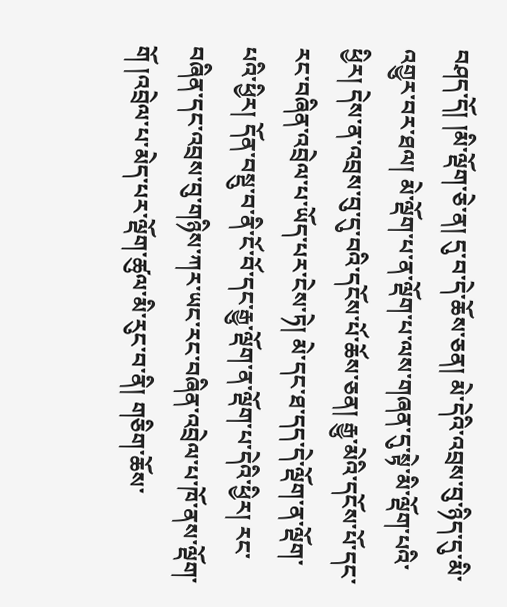བཤད་དོ། །མི་ལྡོག་ཅེ་ན། དུ་བ་དེ་ཆོས་ཅན། མེ་དེའི་འབྲས་བུ་ཉིད་དུ་མི་འགྱུར་བར་ཐལ། མེ་ལྡོག་པ་ན་ལྡོག་པ་ལས་གཞན་དུ་སྟེ་མི་ལྡོག་པའི་ཕྱིར། དེས་ན་འབྲས་བུ་དུ་བའི་དངོས་པོ་ཆོས་ཅན། རྒྱུ་མེའི་དངོས་པོ་དང་རང་བཞིན་འབྲེལ་པ་ཡོད་པར་ངེས་ཏེ། མེ་དང་ཐ་དད་དེ་ལྡོག་ན་ལྡོག་པའི་ཕྱིར། དོན་བསྡུ་བ་ནི་ངོ་བོ་དང་རྒྱུ་ལྡོག་ན་ལྡོག་པ་དེའི་ཕྱིར། རང་བཞིན་དང་འབྲས་བུ་གཉིས་ཀར་ཡང་རང་བཞིན་འབྲེལ་པ་ཁོ་ནས་ལྡོག་གོ །འབྲེལ་པ་མེད་པར་ལྡོག་ཚུལ་མི་རུང་བ་ནི། གཅིག་ཆོས་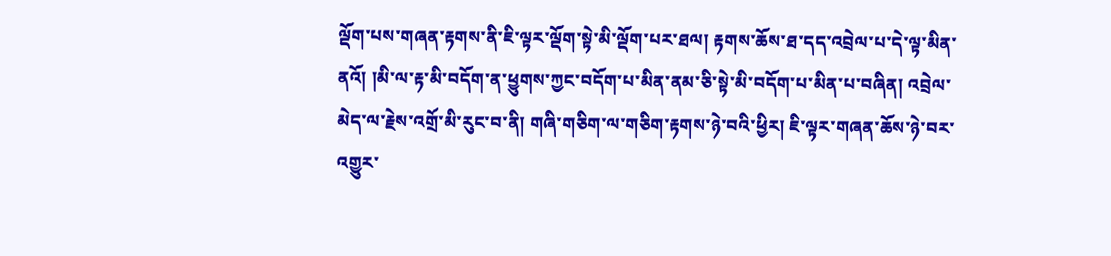ལྡོག་པས་གཞན་རྟགས་ནི་ཇི་ལྟར་ལྡོག་སྟེ་མི་ལྡོག་པར་ཐལ། རྟགས་ཆོས་ཐ་དད་འབྲེལ་པ་དེ་ལྟ་མིན་ནའོ། །མི་ལ་རྟ་མི་བདོག་ན་ཕྱུགས་ཀྱང་བདོག་པ་མིན་ནམ་ཅི་སྟེ་མི་བདོག་པ་མིན་པ་བཞིན། འབྲེལ་མེད་ལ་རྗེས་འགྲོ་མི་རུང་བ་ནི། གཞི་གཅིག་ལ་གཅིག་རྟགས་ཉེ་བའི་ཕྱིར། ཇི་ལྟར་གཞན་ཆོས་ཉེ་བར་འགྱུར་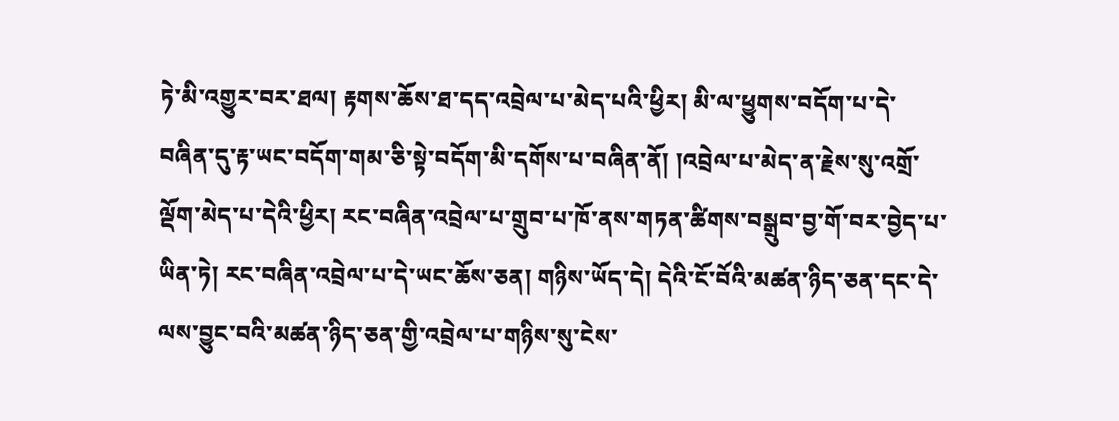ཏེ་མི་འགྱུར་བར་ཐལ། རྟགས་ཆོས་ཐ་དད་འབྲེལ་པ་མེད་པའི་ཕྱིར། མི་ལ་ཕྱུགས་བདོག་པ་དེ་བཞིན་དུ་རྟ་ཡང་བདོག་གམ་ཅི་སྟེ་བདོག་མི་དགོས་པ་བཞིན་ནོ། །འབྲེལ་པ་མེད་ན་རྗེས་སུ་འགྲོ་ལྡོག་མེད་པ་དེའི་ཕྱིར། རང་བཞིན་འབྲེལ་པ་གྲུབ་པ་ཁོ་ནས་གཏན་ཚིགས་བསྒྲུབ་བྱ་གོ་བར་བྱེད་པ་ཡིན་ཏེ། རང་བཞིན་འབྲེལ་པ་དེ་ཡང་ཆོས་ཅན། གཉིས་ཡོད་དེ། དེའི་ངོ་བོའི་མཚན་ཉིད་ཅན་དང་དེ་ལས་བྱུང་བའི་མཚན་ཉིད་ཅན་གྱི་འབྲེལ་པ་གཉིས་སུ་ངེས་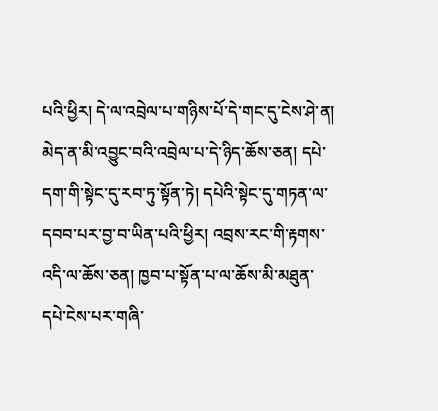པའི་ཕྱིར། དེ་ལ་འབྲེལ་པ་གཉིས་པོ་དེ་གང་དུ་ངེས་ཤེ་ན། མེད་ན་མི་འབྱུང་བའི་འབྲེལ་པ་དེ་ཉིད་ཆོས་ཅན། དཔེ་དག་གི་སྟེང་དུ་རབ་ཏུ་སྟོན་ཏེ། དཔེའི་སྟེང་དུ་གཏན་ལ་དབབ་པར་བྱ་བ་ཡིན་པའི་ཕྱིར། འབྲས་རང་གི་རྟགས་འདི་ལ་ཆོས་ཅན། ཁྱབ་པ་སྟོན་པ་ལ་ཆོས་མི་མཐུན་དཔེ་ངེས་པར་གཞི་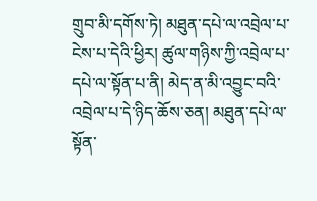གྲུབ་མི་དགོས་ཏེ། མཐུན་དཔེ་ལ་འབྲེལ་པ་ངེས་པ་དེའི་ཕྱིར། ཚུལ་གཉིས་ཀྱི་འབྲེལ་པ་དཔེ་ལ་སྟོན་པ་ནི། མེད་ན་མི་འབྱུང་བའི་འབྲེལ་པ་དེ་ཉིད་ཆོས་ཅན། མཐུན་དཔེ་ལ་སྟོན་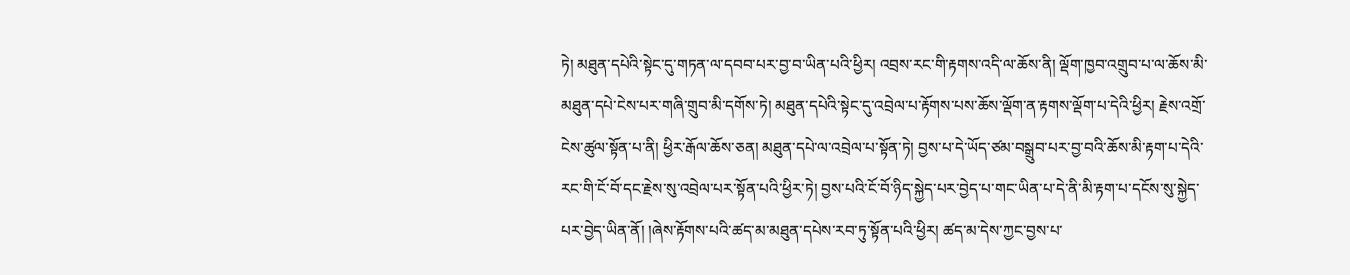ཏེ། མཐུན་དཔེའི་སྟེང་དུ་གཏན་ལ་དབབ་པར་བྱ་བ་ཡིན་པའི་ཕྱིར། འབྲས་རང་གི་རྟགས་འདི་ལ་ཆོས་ནི། ལྡོག་ཁྱབ་འགྲུབ་པ་ལ་ཆོས་མི་མཐུན་དཔེ་ངེས་པར་གཞི་གྲུབ་མི་དགོས་ཏེ། མཐུན་དཔེའི་སྟེང་དུ་འབྲེལ་པ་རྟོགས་པས་ཆོས་ལྡོག་ན་རྟགས་ལྡོག་པ་དེའི་ཕྱིར། རྗེས་འགྲོ་ངེས་ཚུལ་སྟོན་པ་ནི། ཕྱིར་རྒོལ་ཆོས་ཅན། མཐུན་དཔེ་ལ་འབྲེལ་པ་སྟོན་ཏེ། བྱས་པ་དེ་ཡོད་ཙམ་བསྒྲུབ་པར་བྱ་བའི་ཆོས་མི་རྟག་པ་དེའི་རང་གི་ངོ་བོ་དང་རྗེས་སུ་འབྲེལ་པར་སྟོན་པའི་ཕྱིར་ཏེ། བྱས་པའི་ངོ་བོ་ཉིད་སྐྱེད་པར་བྱེད་པ་གང་ཡིན་པ་དེ་ནི་མི་རྟག་པ་དངོས་སུ་སྐྱེད་པར་བྱེད་ཡིན་ནོ། །ཞེས་རྟོགས་པའི་ཚད་མ་མཐུན་དཔེས་རབ་ཏུ་སྟོན་པའི་ཕྱིར། ཚད་མ་དེས་ཀྱང་བྱས་པ་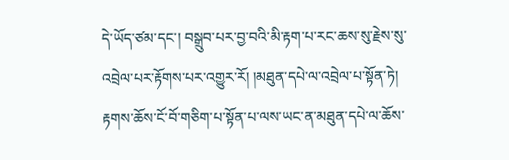དེ་ཡོད་ཙམ་དང་། བསྒྲུབ་པར་བྱ་བའི་མི་རྟག་པ་རང་ཆས་སུ་རྗེས་སུ་འབྲེལ་པར་རྟོགས་པར་འགྱུར་རོ། །མཐུན་དཔེ་ལ་འབྲེལ་པ་སྟོན་ཏེ། རྟགས་ཆོས་ངོ་བོ་གཅིག་པ་སྟོན་པ་ལས་ཡང་ན་མཐུན་དཔེ་ལ་ཆོས་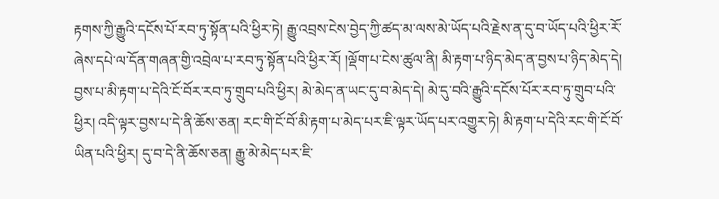རྟགས་ཀྱི་རྒྱུའི་དངོས་པོ་རབ་ཏུ་སྟོན་པའི་ཕྱིར་ཏེ། རྒྱུ་འབྲས་ངེས་བྱེད་ཀྱི་ཚད་མ་ལས་མེ་ཡོད་པའི་རྗེས་ན་དུ་བ་ཡོད་པའི་ཕྱིར་རོ་ཞེས་དཔེ་ལ་དོན་གཞན་གྱི་འབྲེལ་པ་རབ་ཏུ་སྟོན་པའི་ཕྱིར་རོ། །ལྡོག་པ་ངེས་ཚུལ་ནི། མི་རྟག་པ་ཉིད་མེད་ན་བྱས་པ་ཉིད་མེད་དེ། བྱས་པ་མི་རྟག་པ་དེའི་ངོ་བོར་རབ་ཏུ་གྲུབ་པའི་ཕྱིར། མེ་མེད་ན་ཡང་དུ་བ་མེད་དེ། མེ་དུ་བའི་རྒྱུའི་དངོས་པོར་རབ་ཏུ་གྲུབ་པའི་ཕྱིར། འདི་ལྟར་བྱས་པ་དེ་ནི་ཆོས་ཅན། རང་གི་ངོ་བོ་མི་རྟག་པ་མེད་པར་ཇི་ལྟར་ཡོད་པར་འགྱུར་ཏེ། མི་རྟག་པ་དེའི་རང་གི་ངོ་བོ་ཡིན་པའི་ཕྱིར། དུ་བ་དེ་ནི་ཆོས་ཅན། རྒྱུ་མེ་མེད་པར་ཇི་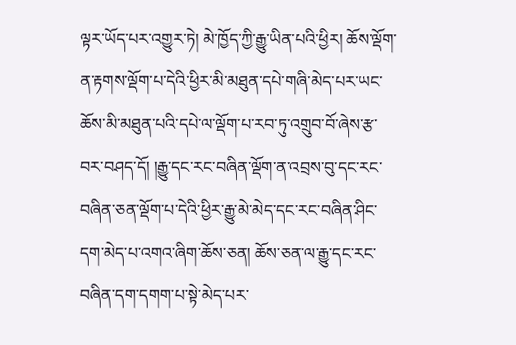ལྟར་ཡོད་པར་འགྱུར་ཏེ། མེ་ཁྱོད་ཀྱི་རྒྱུ་ཡིན་པའི་ཕྱིར། ཆོས་ལྡོག་ན་རྟགས་ལྡོག་པ་དེའི་ཕྱིར་མི་མཐུན་དཔེ་གཞི་མེད་པར་ཡང་ཆོས་མི་མཐུན་པའི་དཔེ་ལ་ལྡོག་པ་རབ་ཏུ་འགྲུབ་བོ་ཞེས་རྩ་བར་བཤད་དོ། །རྒྱུ་དང་རང་བཞིན་ལྡོག་ན་འབྲས་བུ་དང་རང་བཞིན་ཅན་ལྡོག་པ་དེའི་ཕྱིར་རྒྱུ་མེ་མེད་དང་རང་བཞིན་ཤིང་དག་མེད་པ་འགའ་ཞིག་ཆོས་ཅན། ཆོས་ཅན་ལ་རྒྱུ་དང་རང་བཞིན་དག་དགག་པ་སྟེ་མེད་པར་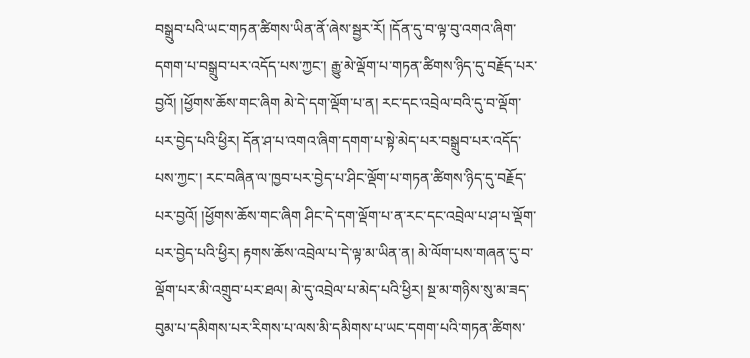བསྒྲུབ་པའི་ཡང་གཏན་ཚིགས་ཡིན་ནོ་ཞེས་སྦྱར་རོ། །དོན་དུ་བ་ལྟ་བུ་འགའ་ཞིག་དགག་པ་བསྒྲུབ་པར་འདོད་པས་ཀྱང་། རྒྱུ་མེ་ལྡོག་པ་གཏན་ཚིགས་ཉིད་དུ་བརྗོད་པར་བྱའོ། །ཕྱོགས་ཆོས་གང་ཞིག མེ་དེ་དག་ལྡོག་པ་ན། རང་དང་འབྲེལ་བའི་དུ་བ་ལྡོག་པར་བྱེད་པའི་ཕྱིར། དོན་ཤ་པ་འགའ་ཞིག་དགག་པ་སྟེ་མེད་པར་བསྒྲུབ་པར་འདོད་པས་ཀྱང་། རང་བཞིན་ལ་ཁྱབ་པར་བྱེད་པ་ཤིང་ལྡོག་པ་གཏན་ཚིགས་ཉིད་དུ་བརྗོད་པར་བྱའོ། །ཕྱོགས་ཆོས་གང་ཞིག ཤིང་དེ་དག་ལྡོག་པ་ན་རང་དང་འབྲེལ་པ་ཤ་པ་ལྡོག་པར་བྱེད་པའི་ཕྱིར། རྟགས་ཆོས་འབྲེལ་པ་དེ་ལྟ་མ་ཡིན་ན། མེ་ལོག་པས་གཞན་དུ་བ་ལྡོག་པར་མི་འགྲུབ་པར་ཐལ། མེ་དུ་འབྲེལ་པ་མེད་པའི་ཕྱིར། སྔ་མ་གཉིས་སུ་མ་ཟད་བུམ་པ་དམིགས་པར་རིགས་པ་ལས་མི་དམིགས་པ་ཡང་དགག་པའི་གཏན་ཚིགས་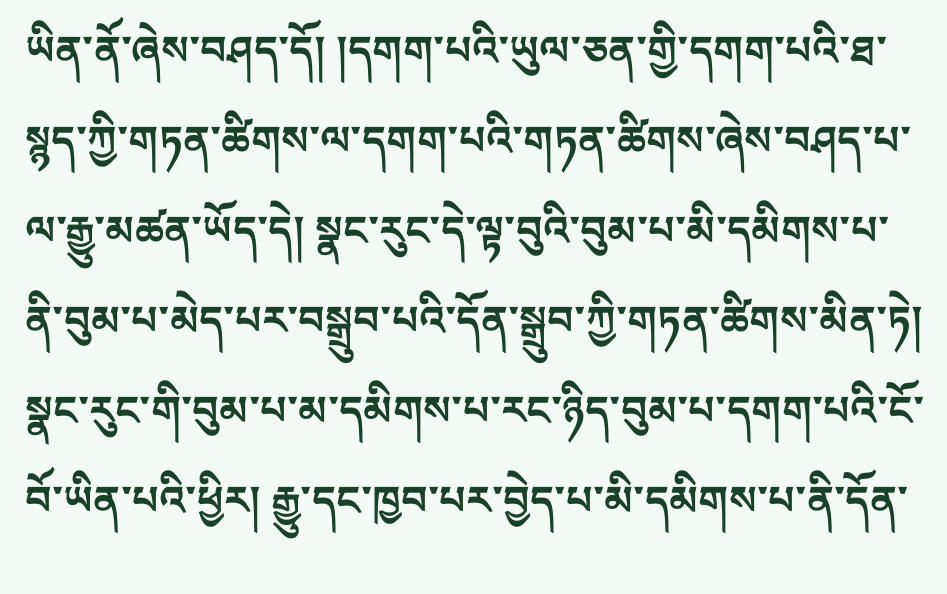ཡིན་ནོ་ཞེས་བཤད་དོ། །དགག་པའི་ཡུལ་ཅན་གྱི་དགག་པའི་ཐ་སྙད་ཀྱི་གཏན་ཚིགས་ལ་དགག་པའི་གཏན་ཚིགས་ཞེས་བཤད་པ་ལ་རྒྱུ་མཚན་ཡོད་དེ། སྣང་རུང་དེ་ལྟ་བུའི་བུམ་པ་མི་དམིགས་པ་ནི་བུམ་པ་མེད་པར་བསྒྲུབ་པའི་དོན་སྒྲུབ་ཀྱི་གཏན་ཚིགས་མིན་ཏེ། སྣང་རུང་གི་བུམ་པ་མ་དམིགས་པ་རང་ཉིད་བུམ་པ་དགག་པའི་ངོ་བོ་ཡིན་པའི་ཕྱིར། རྒྱུ་དང་ཁྱབ་པར་བྱེད་པ་མི་དམིགས་པ་ནི་དོན་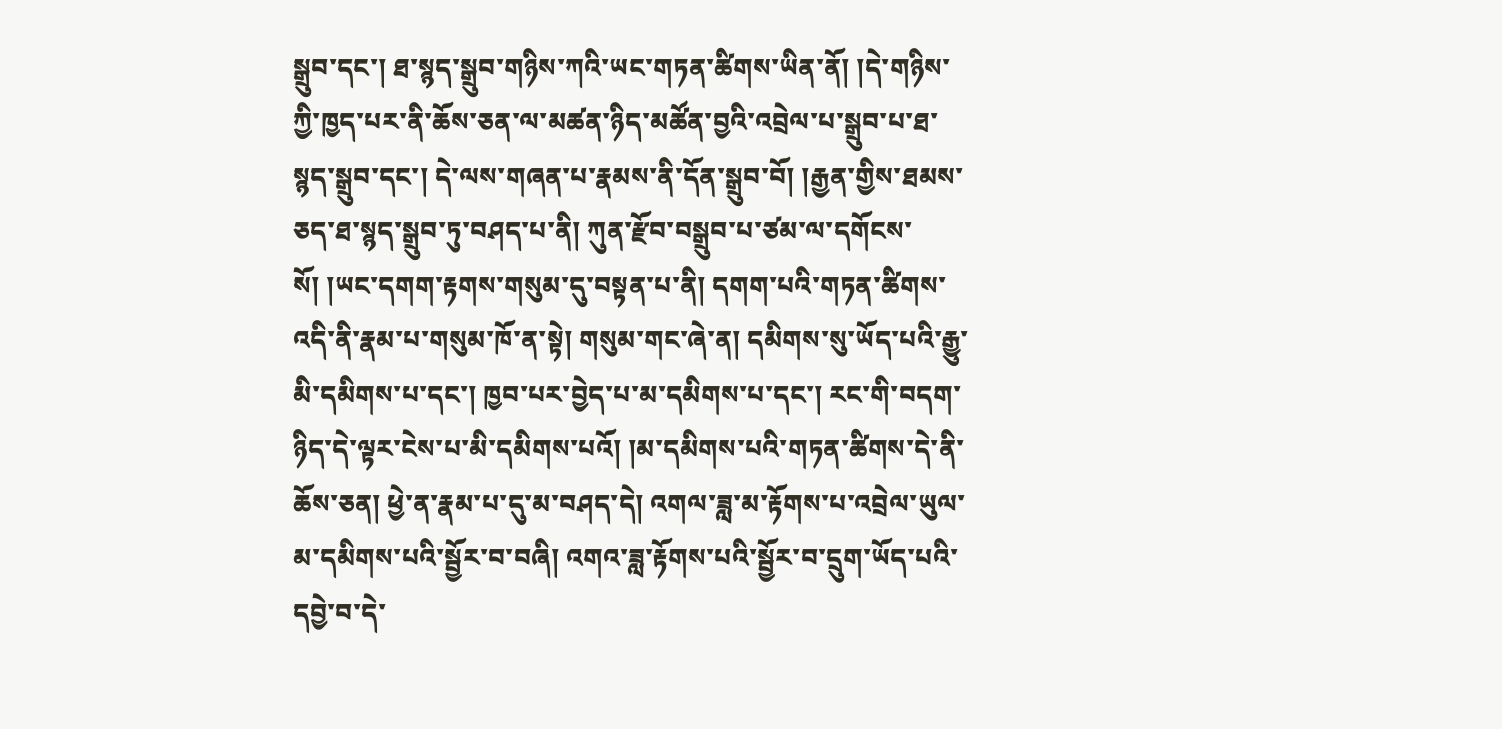སྒྲུབ་དང་། ཐ་སྙད་སྒྲུབ་གཉིས་ཀའི་ཡང་གཏན་ཚིགས་ཡིན་ནོ། །དེ་གཉིས་ཀྱི་ཁྱད་པར་ནི་ཆོས་ཅན་ལ་མཚན་ཉིད་མཚོན་བྱའི་འབྲེལ་པ་སྒྲུབ་པ་ཐ་སྙད་སྒྲུབ་དང་། དེ་ལས་གཞན་པ་རྣམས་ནི་དོན་སྒྲུབ་བོ། །རྒྱན་གྱིས་ཐམས་ཅད་ཐ་སྙད་སྒྲུབ་ཏུ་བཤད་པ་ནི། ཀུན་རྫོབ་བསྒྲུབ་པ་ཙམ་ལ་དགོངས་སོ། །ཡང་དགག་རྟགས་གསུམ་དུ་བསྟན་པ་ནི། དགག་པའི་གཏན་ཚིགས་འདི་ནི་རྣམ་པ་གསུམ་ཁོ་ན་སྟེ། གསུམ་གང་ཞེ་ན། དམིགས་སུ་ཡོད་པའི་རྒྱུ་མི་དམིགས་པ་དང་། ཁྱབ་པར་བྱེད་པ་མ་དམིགས་པ་དང་། རང་གི་བདག་ཉིད་དེ་ལྟར་ངེས་པ་མི་དམིགས་པའོ། །མ་དམིགས་པའི་གཏན་ཚིགས་དེ་ནི་ཆོས་ཅན། ཕྱེ་ན་རྣམ་པ་དུ་མ་བཤད་དེ། འགལ་ཟླ་མ་རྟོགས་པ་འབྲེལ་ཡུལ་མ་དམིགས་པའི་སྦྱོར་བ་བཞི། འགའ་ཟླ་རྟོགས་པའི་སྦྱོར་བ་དྲུག་ཡོད་པའི་དབྱེ་བ་དེ་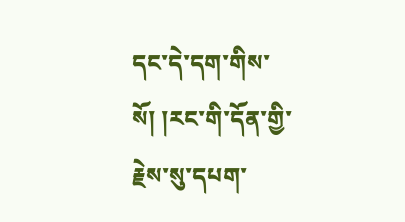དང་དེ་དག་གིས་སོ། །རང་གི་དོན་གྱི་རྗེས་སུ་དཔག་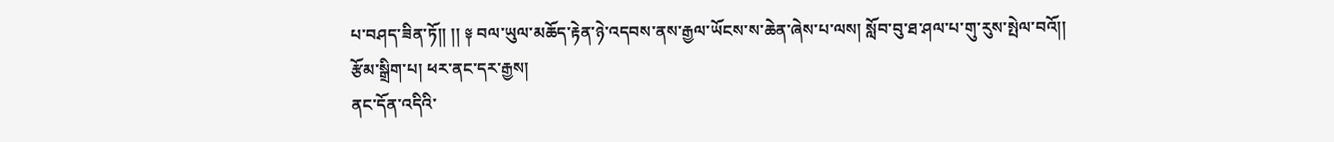པ་བཤད་ཟིན་ཏོ།། །། ༈ བལ་ཡུལ་མཆོད་རྟེན་ཉེ་འདབས་ནས་རྒྱལ་ཡོངས་ས་ཆེན་ཞེས་པ་ལས། སློབ་བུ་ཐ་ཤལ་པ་གུ་རུས་སྤེལ་བའོ།།
རྩོམ་སྒྲིག་པ། ཕར་ནང་དར་རྒྱས།
ནང་དོན་འདིའི་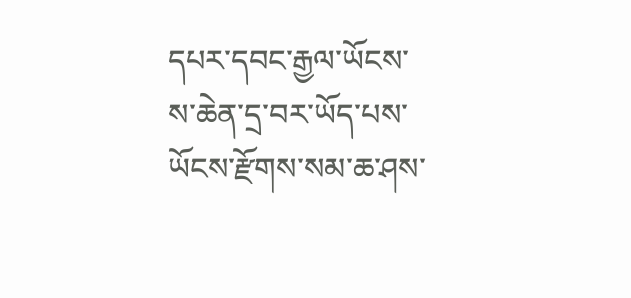དཔར་དབང་རྒྱལ་ཡོངས་ས་ཆེན་དྲ་བར་ཡོད་པས་ཡོངས་རྫོགས་སམ་ཆ་ཤས་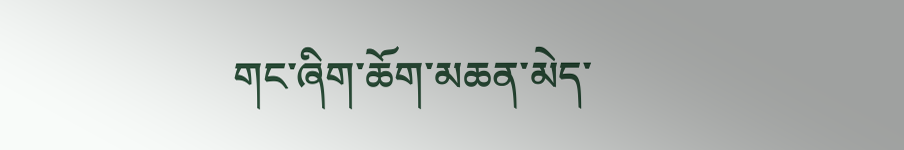གང་ཞིག་ཆོག་མཆན་མེད་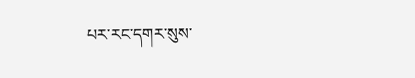པར་རང་དགར་སུས་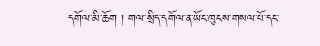དགོལ་མི་ཆོག ། གལ་སྲིད་དགོལ་ན་ཡོང་ཁུངས་གསལ་པོ་དང་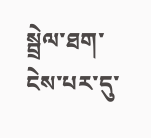སྦྲེལ་ཐག་ངེས་པར་དུ་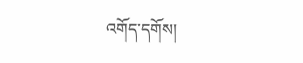འགོད་དགོས།